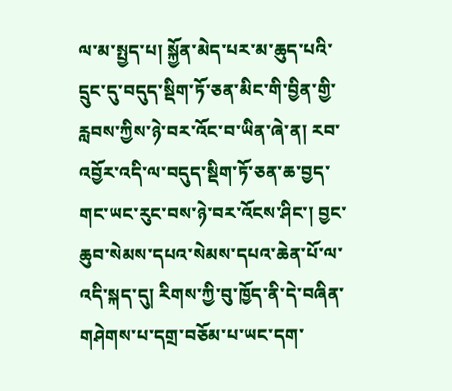ལ་མ་སྤྱད་པ། སྐྱོན་མེད་པར་མ་ཆུད་པའི་དྲུང་དུ་བདུད་སྡིག་ཏོ་ཅན་མིང་གི་བྱིན་གྱི་རླབས་ཀྱིས་ཉེ་བར་འོང་བ་ཡིན་ཞེ་ན། རབ་འབྱོར་འདི་ལ་བདུད་སྡིག་ཏོ་ཅན་ཆ་བྱད་གང་ཡང་རུང་བས་ཉེ་བར་འོངས་ཤིང་། བྱང་ཆུབ་སེམས་དཔའ་སེམས་དཔའ་ཆེན་པོ་ལ་འདི་སྐད་དུ། རིགས་ཀྱི་བུ་ཁྱོད་ནི་དེ་བཞིན་གཤེགས་པ་དགྲ་བཅོམ་པ་ཡང་དག་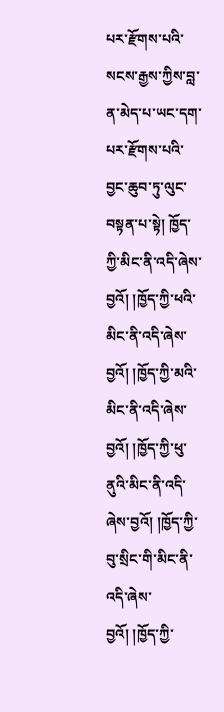པར་རྫོགས་པའི་སངས་རྒྱས་ཀྱིས་བླ་ན་མེད་པ་ཡང་དག་པར་རྫོགས་པའི་བྱང་ཆུབ་ཏུ་ལུང་བསྟན་པ་སྟེ། ཁྱོད་ཀྱི་མིང་ནི་འདི་ཞེས་བྱའོ། །ཁྱོད་ཀྱི་ཕའི་མིང་ནི་འདི་ཞེས་བྱའོ། །ཁྱོད་ཀྱི་མའི་མིང་ནི་འདི་ཞེས་བྱའོ། །ཁྱོད་ཀྱི་ཕུ་ནུའི་མིང་ནི་འདི་ཞེས་བྱའོ། །ཁྱོད་ཀྱི་བུ་སྲིང་གི་མིང་ནི་འདི་ཞེས་བྱའོ། །ཁྱོད་ཀྱི་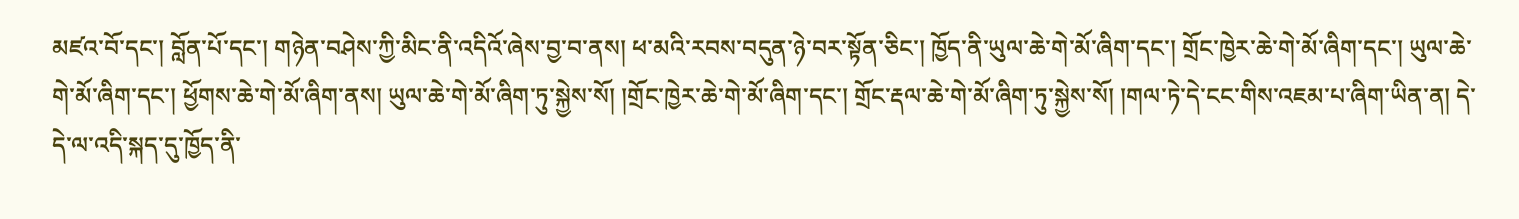མཛའ་བོ་དང་། བློན་པོ་དང་། གཉེན་བཤེས་ཀྱི་མིང་ནི་འདིའོ་ཞེས་བྱ་བ་ནས། ཕ་མའི་རབས་བདུན་ཉེ་བར་སྟོན་ཅིང་། ཁྱོད་ནི་ཡུལ་ཆེ་གེ་མོ་ཞིག་དང་། གྲོང་ཁྱེར་ཆེ་གེ་མོ་ཞིག་དང་། ཡུལ་ཆེ་གེ་མོ་ཞིག་དང་། ཕྱོགས་ཆེ་གེ་མོ་ཞིག་ནས། ཡུལ་ཆེ་གེ་མོ་ཞིག་ཏུ་སྐྱེས་སོ། །གྲོང་ཁྱེར་ཆེ་གེ་མོ་ཞིག་དང་། གྲོང་རྡལ་ཆེ་གེ་མོ་ཞིག་ཏུ་སྐྱེས་སོ། །གལ་ཏེ་དེ་ངང་གིས་འཇམ་པ་ཞིག་ཡིན་ན། དེ་དེ་ལ་འདི་སྐད་དུ་ཁྱོད་ནི་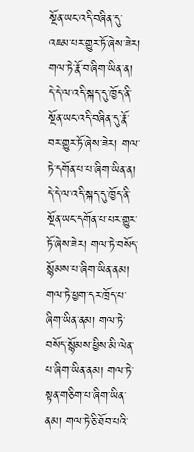སྔོན་ཡང་འདི་བཞིན་དུ་འཇམ་པར་གྱུར་ཏོ་ཞེས་ཟེར། གལ་ཏེ་རྣོ་བ་ཞིག་ཡིན་ན། དེ་དེ་ལ་འདི་སྐད་དུ་ཁྱོད་ནི་སྔོན་ཡང་འདི་བཞིན་དུ་རྣོ་བར་གྱུར་ཏོ་ཞེས་ཟེར། གལ་ཏེ་དགོན་པ་པ་ཞིག་ཡིན་ན། དེ་དེ་ལ་འདི་སྐད་དུ་ཁྱོད་ནི་སྔོན་ཡང་དགོན་པ་པར་གྱུར་ཏོ་ཞེས་ཟེར། གལ་ཏེ་བསོད་སྙོམས་པ་ཞིག་ཡིན་ནམ། གལ་ཏེ་ཕྱག་དར་ཁྲོད་པ་ཞིག་ཡིན་ནམ། གལ་ཏེ་བསོད་སྙོམས་ཕྱིས་མི་ལེན་པ་ཞིག་ཡིན་ནམ། གལ་ཏེ་སྟན་གཅིག་པ་ཞིག་ཡིན་ནམ། གལ་ཏེ་ཅི་ཐོབ་པའི་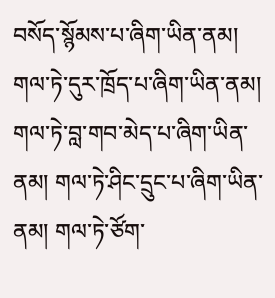བསོད་སྙོམས་པ་ཞིག་ཡིན་ནམ། གལ་ཏེ་དུར་ཁྲོད་པ་ཞིག་ཡིན་ནམ། གལ་ཏེ་བླ་གབ་མེད་པ་ཞིག་ཡིན་ནམ། གལ་ཏེ་ཤིང་དྲུང་པ་ཞིག་ཡིན་ནམ། གལ་ཏེ་ཙོག་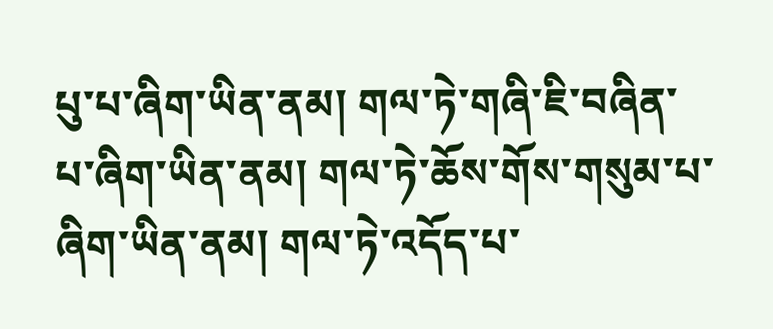པུ་པ་ཞིག་ཡིན་ནམ། གལ་ཏེ་གཞི་ཇི་བཞིན་པ་ཞིག་ཡིན་ནམ། གལ་ཏེ་ཆོས་གོས་གསུམ་པ་ཞིག་ཡིན་ནམ། གལ་ཏེ་འདོད་པ་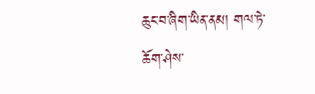ཆུང་བ་ཞིག་ཡིན་ནམ། གལ་ཏེ་ཆོག་ཤེས་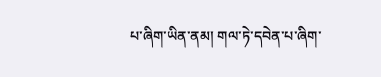པ་ཞིག་ཡིན་ནམ། གལ་ཏེ་དབེན་པ་ཞིག་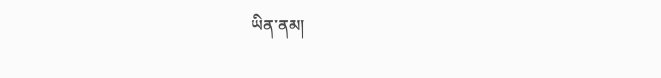ཡིན་ནམ།